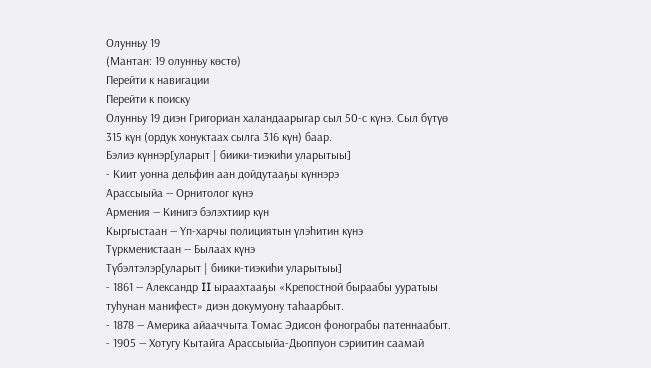Олунньу 19
(Мантан: 19 олунньу көстө)
Перейти к навигации
Перейти к поиску
Олунньу 19 диэн Григориан халандаарыгар сыл 50-с күнэ. Сыл бүтүө 315 күн (ордук хонуктаах сылга 316 күн) баар.
Бэлиэ күннэр[уларыт | биики-тиэкиһи уларытыы]
- Киит уонна дельфин аан дойдутааҕы күннэрэ
Арассыыйа — Орнитолог күнэ
Армения — Кинигэ бэлэхтиир күн
Кыргыстаан — Үп-харчы полициятын үлэһитин күнэ
Түркменистаан — Былаах күнэ
Түбэлтэлэр[уларыт | биики-тиэкиһи уларытыы]
- 1861 — Александр II ыраахтааҕы «Крепостной быраабы ууратыы туһунан манифест» диэн докумуону таһаарбыт.
- 1878 — Америка айааччыта Томас Эдисон фонограбы патеннаабыт.
- 1905 — Хотугу Кытайга Арассыыйа-Дьоппуон сэриитин саамай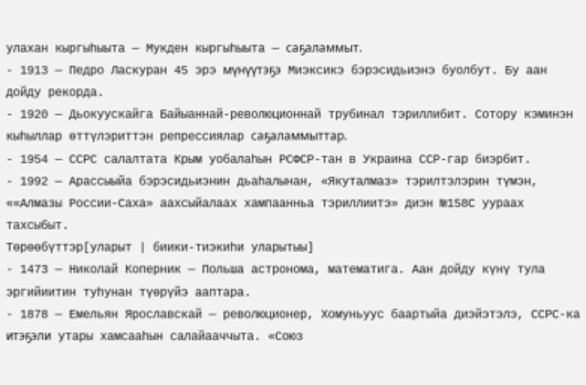улахан кыргыһыыта — Мукден кыргыһыыта — саҕаламмыт.
- 1913 — Педро Ласкуран 45 эрэ мүнүүтэҕэ Миэксикэ бэрэсидьиэнэ буолбут. Бу аан дойду рекорда.
- 1920 — Дьокуускайга Байыаннай-революционнай трубинал тэриллибит. Сотору кэминэн кыһыллар өттүлэриттэн репрессиялар саҕаламмыттар.
- 1954 — ССРС салалтата Крым уобалаһын РСФСР-тан в Украина ССР-гар биэрбит.
- 1992 — Арассыыйа бэрэсидьиэнин дьаhалынан, «Якуталмаз» тэрилтэлэрин түмэн, ««Алмазы России-Саха» аахсыйалаах хампаанньа тэриллиитэ» диэн №158С уураах тахсыбыт.
Төрөөбүттэр[уларыт | биики-тиэкиһи уларытыы]
- 1473 — Николай Коперник — Польша астронома, математига. Аан дойду күнү тула эргийиитин туһунан түөрүйэ ааптара.
- 1878 — Емельян Ярославскай — революционер, Хомуньуус баартыйа диэйэтэлэ, ССРС-ка итэҕэли утары хамсааһын салайааччыта. «Союз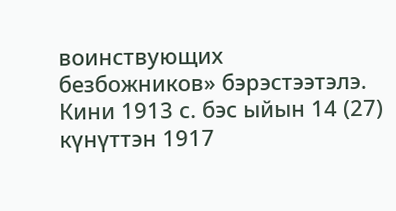воинствующих безбожников» бэрэстээтэлэ. Кини 1913 с. бэс ыйын 14 (27) күнүттэн 1917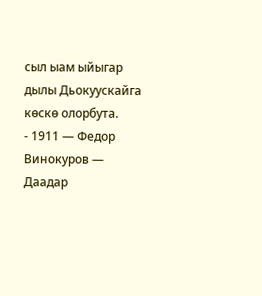сыл ыам ыйыгар дылы Дьокуускайга көскө олорбута.
- 1911 — Федор Винокуров — Даадар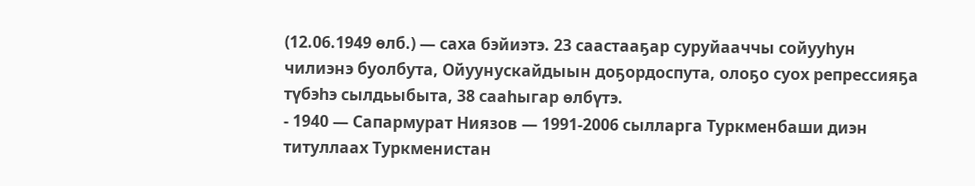(12.06.1949 өлб.) — саха бэйиэтэ. 23 саастааҕар суруйааччы сойууһун чилиэнэ буолбута, Ойуунускайдыын доҕордоспута, олоҕо суох репрессияҕа түбэһэ сылдьыбыта, 38 сааһыгар өлбүтэ.
- 1940 — Сапармурат Ниязов — 1991-2006 сылларга Туркменбаши диэн титуллаах Туркменистан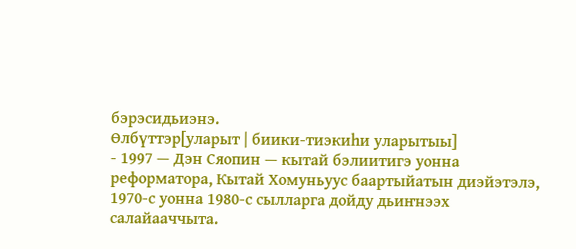бэрэсидьиэнэ.
Өлбүттэр[уларыт | биики-тиэкиһи уларытыы]
- 1997 — Дэн Сяопин — кытай бэлиитигэ уонна реформатора, Кытай Хомуньуус баартыйатын диэйэтэлэ, 1970-с уонна 1980-с сылларга дойду дьиҥнээх салайааччыта.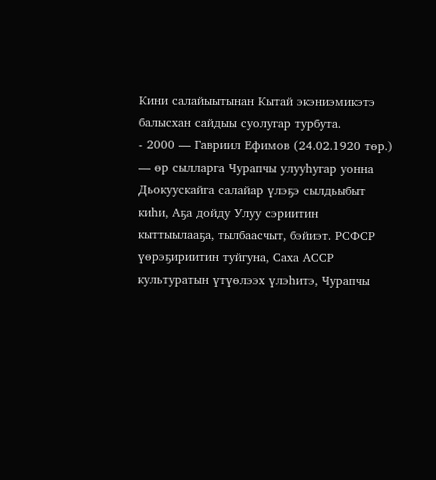Кини салайыытынан Кытай экэниэмикэтэ балысхан сайдыы суолугар турбута.
- 2000 — Гавриил Ефимов (24.02.1920 төр.) — өр сылларга Чурапчы улууһугар уонна Дьокуускайга салайар үлэҕэ сылдьыбыт киһи, Аҕа дойду Улуу сэриитин кыттыылааҕа, тылбаасчыт, бэйиэт. РСФСР үөрэҕириитин туйгуна, Саха АССР культуратын үтүөлээх үлэһитэ, Чурапчы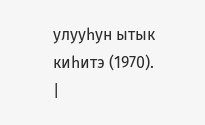улууһун ытык киһитэ (1970).
|